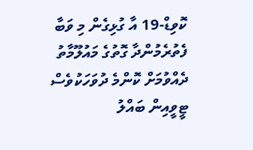ކޮވިޑް-19 އާ ގުޅިގެން މި ވަބާ ފެތުރެމުންދާ ގޮތުގެ މައުލޫމާތު ދެއްވުމަށް ކޮންމެ ދުވަހަކުވެސް ޓީވީއިން ބައްލު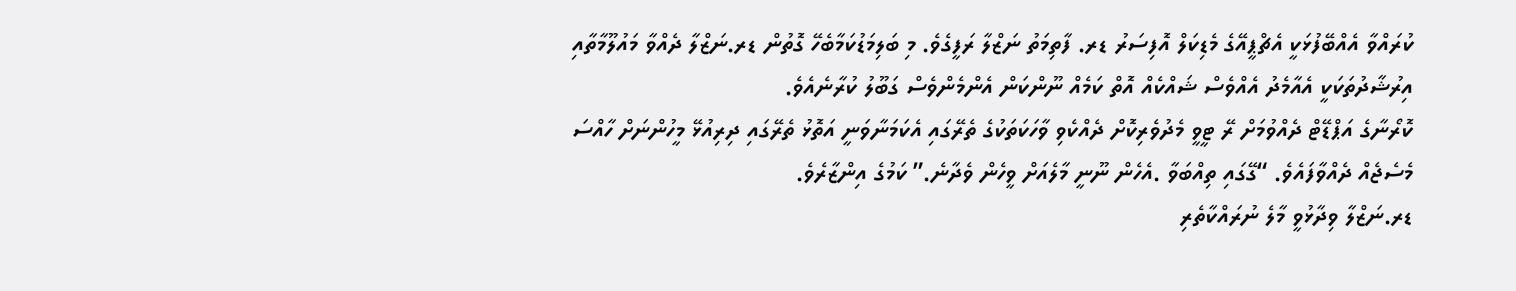ކުރައްވާ އެއްބޭފުޅަކީ އެޗްޕީއޭގެ މެޑިކަލް އޮފިސަރު ޑރ. ފާތިމަތު ނަޒްލާ ރަފީގެވެ. މި ބަލިމަޑުކަމާބެހޭ ގޮތުން ޑރ.ނަޒްލާ ދެއްވާ މައުލޫމާތާއި އިރުޝާދުތަކަކީ އެއާމެދު އެއްވެސް ޝައްކެއް އޮތް ކަމެއް ނޫންކަން އެންމެންވެސް ގަބޫލު ކުރާނެއެވެ.
ކޮރޯނާގެ އަޕްޑޭޓް ދެއްވުމަށް ރޭ ޓީވީ މެދުވެރިކޮށް ދެއްކެވި ވާހަކަތަކުގެ ތެރޭގައި އެކަމަނާވަނީ އަތޮޅު ތެރޭގައި ދިރިއުޅޭ މީހުންނަށް ހާއްސަ މެސެޖެއް ދެއްވާފައެވެ. “ގޭގައި ތިއްބަވާ .އެހެން ނޫނީ މާލެއަށް ވީހެން ވެދާނެ.” ކަމުގެ އިންޒާރެވެ.
ޑރ.ނަޒްލާ ވިދާޅުވީ މާލެ ނުރައްކާތެރި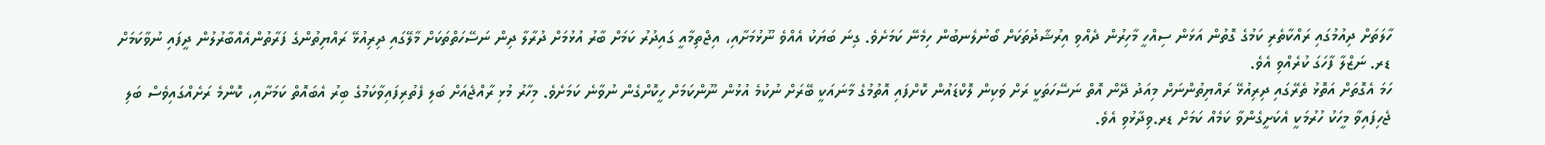ހާލަތަށް ދިއުމުގައި ރައްކާތެރި ކަމުގެ ގޮތުން އަޅަން ސިއްހީ މާހިރުން ދެއްވި އިރުޝާދުތަކަށް ބޯނުލެނބުން ހިމެނޭ ކަމަށެވެ. ގިނަ ބަޔަކު އެއްވެ ނޫޅުމަށާއި، އިޖްތިމާއީ ގައިދުރު ކަމަށް ބާރު އުޅުމަށް ދުރާލާ ދިން ނަސޭހަތްތަކަށް މާލޭގައި ދިރިއުޅޭ ރައްޔިތުންގެ ފަރާތުންއެއްބާރުލުން ދީފައި ނުވާކަމަށް ޑރ. ނަޒްލާ ފާހަގަ ކުރެއްވި އެވެ.
ހަމަ އެގޮތަށް އަތޮޅު ތެރޭގައި ދިރިއުޅޭ ރައްޔިތުންނަށް މިއަދު ދޭން އޮތް ނަސޭހަތަކީ ރަށް ވަކިން ލޮކްޑައުން ކޮށްފައި އޮތުމުގެ މާނައަކީ ބޭރަށް ނުކުމެ އުޅުން ނޫންކަމަށް ހީކޮށްގެން ނުވާނެ ކަމަށެވެ. މިހާރު މުޅި ރާއްޖެއަށް ބަލި ފެތުރިފައިވާކަމުގެ ބިރު އެބައޮތް ކަމަށާއި، ކޮންމެ ރަށެއްގައިވެސް ބަލި ޖެހިފައިވާ މީހަކު ހުރުމަކީ އެކަށީގެންވާ ކަމެއް ކަމަށް ޑރ.ވިދާޅުވި އެވެ.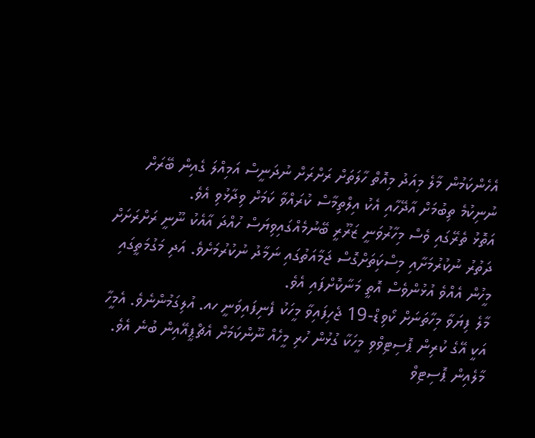އެހެންކަމުން މާލެ މިއަދު މިއޮތް ހާލަތަށް ރަށްރަށް ނުދަނީސް އަމިއްލަ ގެއިން ބޭރަށް ނުނިކުމެ ތިބުމަށް އާދޭހާއި އެކު އިލްތިމާސް ކުރައްވާ ކަމަށް ވިދާޅުވި އެވެ.
އަތޮޅު ތެރޭގައި ވެސް މިހާރުވަނީ ޒަރޫރީ ބޭނުމެއްގައިވިޔަސް ހުއްދަ އާއެކު ނޫނީ ރަށްރަށަށް ދަތުރު ނުކުރުމަށާއި މިސްކަިތަށްގޮސް ޖަމާއަތުގައި ނަމާދު ނުކުރުމަށެވެ. އަދި މަގުމަތީގައި މީހުން އެއްވެ އުޅުންވެސް އޮތީ މަނާކޮށްފައި އެވެ.
މާލެ ފިޔަވާ މިހާތަނަށް ކޯވިޑް-19 ޖެހިފައިވާ މީހަކު ފެނިފައިވަނީ ހއ. އުލިގަމުންނެވެ. އެމީހާ އަކީ އޭގެ ކުރިން ޕޮސިޓިވްވި މީހަކާ ގުޅުން ހުރި މީހެއް ނޫންކަމަށް އެޗްޕީއޭއިން ބުނެ އެވެ.
މާލެއިން ޕޮސިޓިވް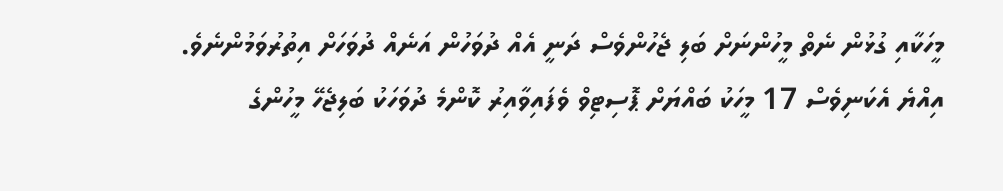މީހަކާއި ގުޅުން ނެތް މީހުންނަށް ބަލި ޖެހުންވެސް ދަނީ އެއް ދުވަހުން އަނެއް ދުވަހަށް އިތުރުވަމުންނެވެ.
އިއްޔެ އެކަނިވެސް 17 މީހަކު ބައްޔަށް ޕޮސިޓިވް ވެފައިވާއިރު ކޮންމެ ދުވަހަކު ބަލިޖެހޭ މީހުންގެ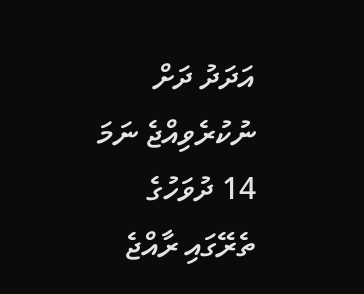އަދަދު ދަށް ނުކުރެވިއްޖެ ނަމަ 14 ދުވަހުގެ ތެރޭގައި ރާއްޖެ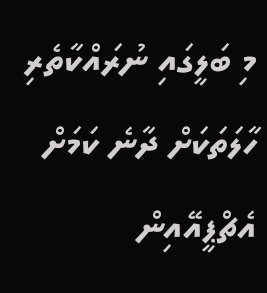މި ބަލީގައި ނުރައްކާތެރި ހާލަތަކަށް ދާނެ ކަމަށް އެޗްޕީއޭއިން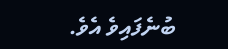ބުނެފައިވެ އެވެ.